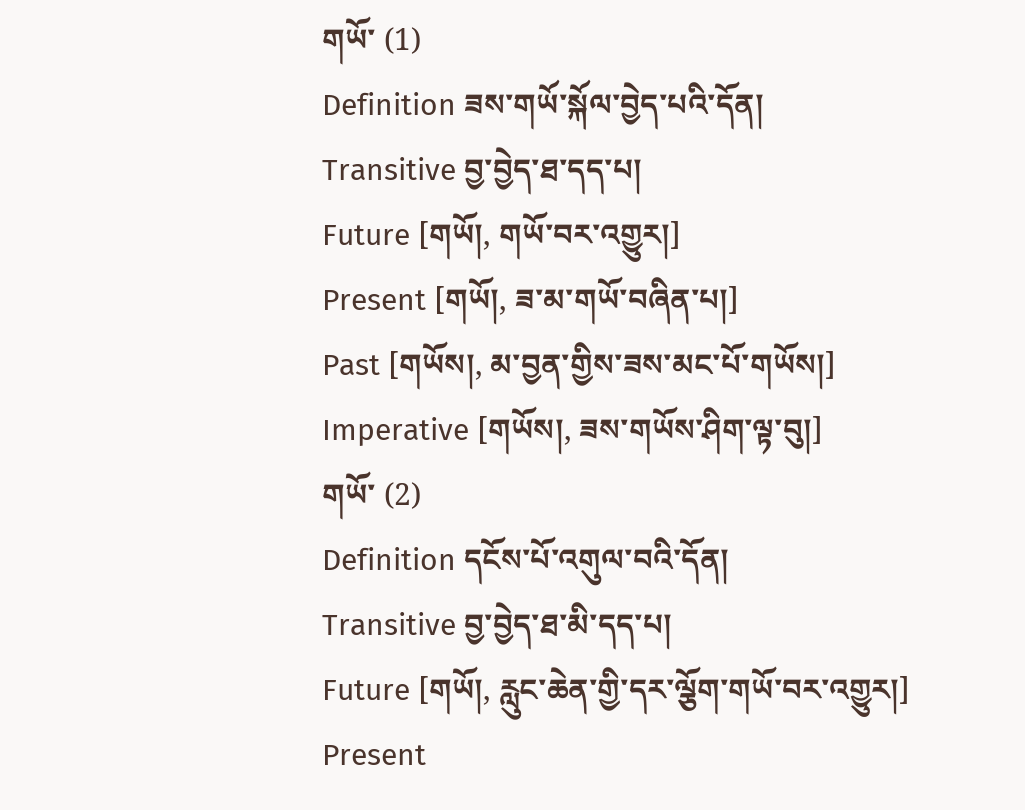གཡོ་ (1)
Definition ཟས་གཡོ་སྐོལ་བྱེད་པའི་དོན།
Transitive བྱ་བྱེད་ཐ་དད་པ།
Future [གཡོ།, གཡོ་བར་འགྱུར།]
Present [གཡོ།, ཟ་མ་གཡོ་བཞིན་པ།]
Past [གཡོས།, མ་བྱན་གྱིས་ཟས་མང་པོ་གཡོས།]
Imperative [གཡོས།, ཟས་གཡོས་ཤིག་ལྟ་བུ།]
གཡོ་ (2)
Definition དངོས་པོ་འགུལ་བའི་དོན།
Transitive བྱ་བྱེད་ཐ་མི་དད་པ།
Future [གཡོ།, རླུང་ཆེན་གྱི་དར་ལྕོག་གཡོ་བར་འགྱུར།]
Present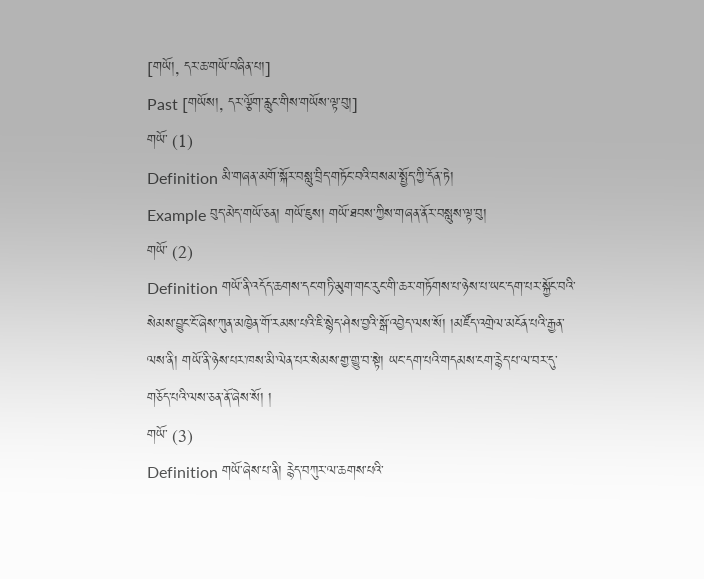[གཡོ།, དར་ཆ་གཡོ་བཞིན་པ།]
Past [གཡོས།, དར་ལྕོག་རླུང་གིས་གཡོས་ལྟ་བུ།]
གཡོ་ (1)
Definition མི་གཞན་མགོ་སྐོར་བསླུ་བྲིད་གཏོང་བའི་བསམ་སྤྱོད་ཀྱི་དོན་ཏེ།
Example བུད་མེད་གཡོ་ཅན། གཡོ་ཇུས། གཡོ་ཐབས་ཀྱིས་གཞན་ནོར་བསླུས་ལྟ་བུ།
གཡོ་ (2)
Definition གཡོ་ནི་འདོད་ཆགས་དང་གཏི་མུག་གང་རུང་གི་ཆར་གཏོགས་པ་ཉེས་པ་ཡང་དག་པར་སྐྱོང་བའི་སེམས་བྱུང་ངོ་ཞེས་ཀུན་མཁྱེན་གོ་རམས་པའི་ཇི་སྙེད་ཤེས་བྱའི་སྒོ་འབྱེད་ལས་སོ། །མཛོད་འགྲེལ་མངོན་པའི་རྒྱན་ལས་ནི། གཡོ་ནི་ཉེས་པར་ཁས་མི་ལེན་པར་སེམས་གྱ་གྱུ་བ་སྟེ། ཡང་དག་པའི་གདམས་ངག་རྙེད་པ་ལ་བར་དུ་གཅོད་པའི་ལས་ཅན་ནོ་ཞེས་སོ། །
གཡོ་ (3)
Definition གཡོ་ཞེས་པ་ནི། རྙེད་བཀུར་ལ་ཆགས་པའི་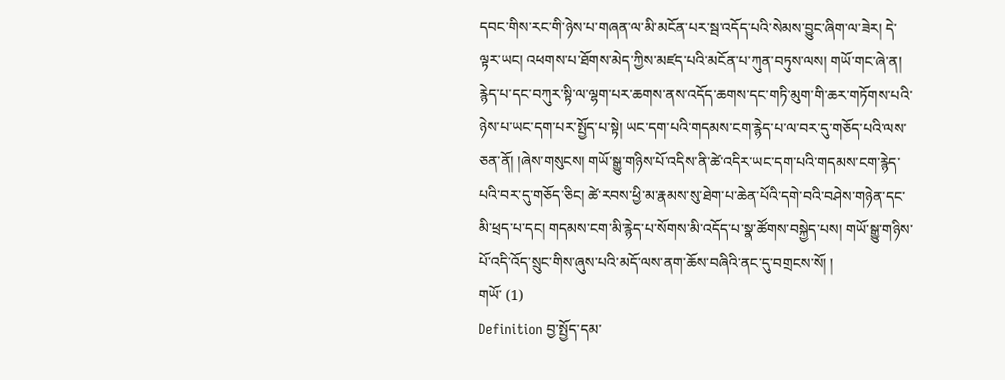དབང་གིས་རང་གི་ཉེས་པ་གཞན་ལ་མི་མངོན་པར་སྦ་འདོད་པའི་སེམས་བྱུང་ཞིག་ལ་ཟེར། དེ་ལྟར་ཡང། འཕགས་པ་ཐོགས་མེད་ཀྱིས་མཛད་པའི་མངོན་པ་ཀུན་བཏུས་ལས། གཡོ་གང་ཞེ་ན། རྙེད་པ་དང་བཀུར་སྟི་ལ་ལྷག་པར་ཆགས་ནས་འདོད་ཆགས་དང་གཏི་མུག་གི་ཆར་གཏོགས་པའི་ཉེས་པ་ཡང་དག་པར་སྤྱོད་པ་སྟེ། ཡང་དག་པའི་གདམས་ངག་རྙེད་པ་ལ་བར་དུ་གཅོད་པའི་ལས་ཅན་ནོ། །ཞེས་གསུངས། གཡོ་སྒྱུ་གཉིས་པོ་འདིས་ནི་ཚེ་འདིར་ཡང་དག་པའི་གདམས་ངག་རྙེད་པའི་བར་དུ་གཅོད་ཅིང། ཚེ་རབས་ཕྱི་མ་རྣམས་སུ་ཐེག་པ་ཆེན་པོའི་དགེ་བའི་བཤེས་གཉེན་དང་མི་ཕྲད་པ་དང། གདམས་ངག་མི་རྙེད་པ་སོགས་མི་འདོད་པ་སྣ་ཚོགས་བསྐྱེད་པས། གཡོ་སྒྱུ་གཉིས་པོ་འདི་འོད་སྲུང་གིས་ཞུས་པའི་མདོ་ལས་ནག་ཆོས་བཞིའི་ནང་དུ་བགྲངས་སོ། །
གཡོ་ (1)
Definition བྱ་སྤྱོད་དམ་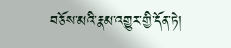བཅོས་མའི་རྣམ་འགྱུར་གྱི་དོན་ཏེ།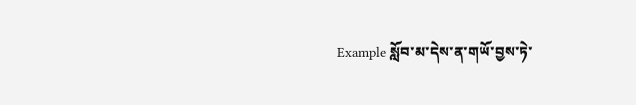Example སློབ་མ་དེས་ན་གཡོ་བྱས་ཏེ་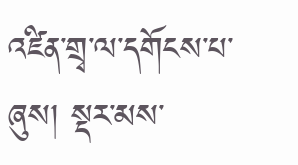འཛིན་གྲྭ་ལ་དགོངས་པ་ཞུས། སྡར་མས་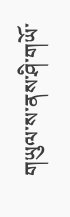གཡུལ་ས་ནས་ཤི་གཡོ་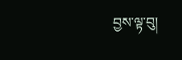བྱས་ལྟ་བུ།